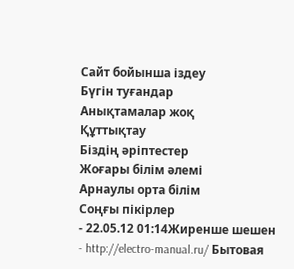Cайт бойынша іздеу
Бүгін туғандар
Анықтамалар жоқ
Құттықтау
Біздің әріптестер
Жоғары білім әлемі
Арнаулы орта білім
Соңғы пікірлер
- 22.05.12 01:14Жиренше шешен
- http://electro-manual.ru/ Бытовая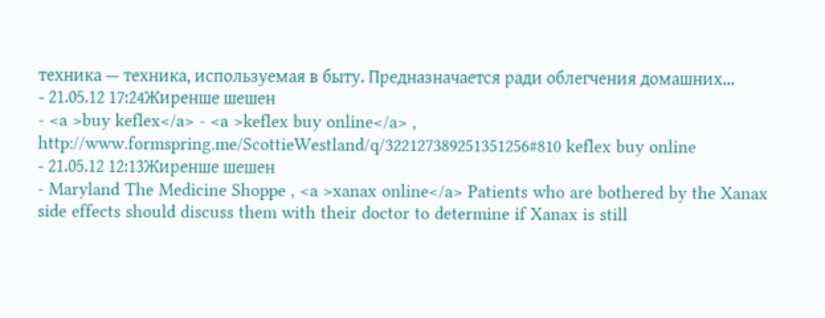техника — техника, используемая в быту. Предназначается ради облегчения домашних...
- 21.05.12 17:24Жиренше шешен
- <a >buy keflex</a> - <a >keflex buy online</a> , http://www.formspring.me/ScottieWestland/q/322127389251351256#810 keflex buy online
- 21.05.12 12:13Жиренше шешен
- Maryland The Medicine Shoppe , <a >xanax online</a> Patients who are bothered by the Xanax side effects should discuss them with their doctor to determine if Xanax is still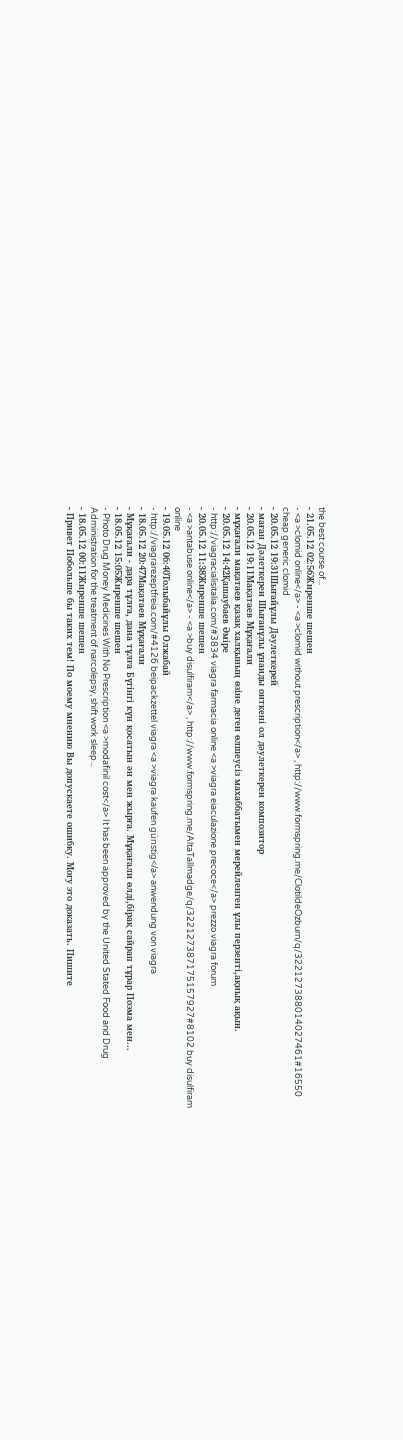the best course of...
- 21.05.12 02:56Жиренше шешен
- <a >clomid online</a> - <a >clomid without prescription</a> , http://www.formspring.me/ClotildeOzburn/q/322127388014027461#16550 cheap generic clomid
- 20.05.12 19:31Шығайұлы Дәулеткерей
- маған Дәлеткереи Шығаиұлы ұнаиды оиткені ол дәулеткереи композитор
- 20.05.12 19:11Мақатаев Мұқағали
- мұқағали мақатаев қазақ халқының өзіне деген өлшеусіз махаббатымен мерейленген ұлы перзенті,ақиық ақын.
- 20.05.12 14:42Қашаубаев Әміре
- http://viagracialisitalia.com/#3834 viagra farmacia online <a >viagra eiaculazione precoce</a> prezzo viagra forum
- 20.05.12 11:38Жиренше шешен
- <a >antabuse online</a> - <a >buy disulfiram</a> , http://www.formspring.me/AltaTallmadge/q/322127387175157927#8102 buy disulfiram online
- 19.05.12 06:40Толыбайұлы Олжабай
- http://viagrarezeptfreia.com/#4126 beipackzettel viagra <a >viagra kaufen günstig</a> anwendung von viagra
- 18.05.12 20:47Мақатаев Мұқағали
- Мұқағали - дара тұлға, дана тұлға Бүгiнгi күн қосатын ән мен жырға. Мұқағали өлдi,бiрақ сайрап тұрар Поэма мен...
- 18.05.12 15:05Жиренше шешен
- Photo Drug Money Medicines With No Prescription <a >modafinil cost</a> It has been approved by the United Stated Food and Drug Administration for the treatment of narcolepsy, shift work sleep...
- 18.05.12 00:11Жиренше шешен
- Привет Побольше бы таких тем! По моему мнению Вы допускаете ошибку. Могу это доказать. Пишите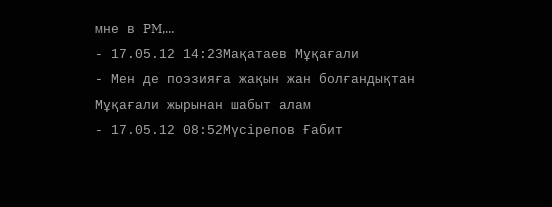мне в PM,...
- 17.05.12 14:23Мақатаев Мұқағали
- Мен де поэзияға жақын жан болғандықтан Мұқағали жырынан шабыт алам
- 17.05.12 08:52Мүсірепов Ғабит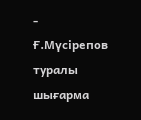- Ғ.Мүсірепов туралы шығарма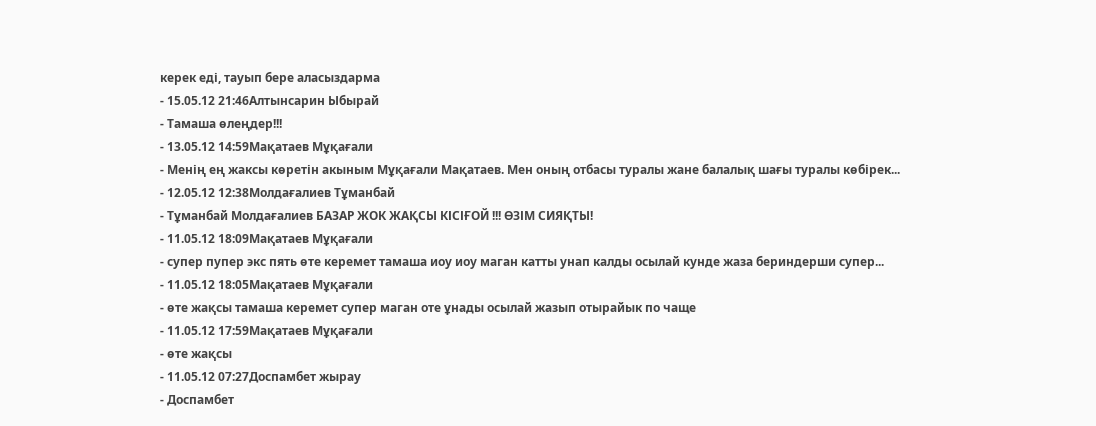керек еді, тауып бере аласыздарма
- 15.05.12 21:46Алтынсарин Ыбырай
- Тамаша өлеңдер!!!
- 13.05.12 14:59Мақатаев Мұқағали
- Менің ең жаксы көретін акыным Мұқағали Мақатаев. Мен оның отбасы туралы жане балалық шағы туралы көбірек...
- 12.05.12 12:38Молдағалиев Тұманбай
- Тұманбай Молдағалиев БАЗАР ЖОК ЖАҚСЫ КІСІҒОЙ !!! ӨЗІМ СИЯҚТЫ!
- 11.05.12 18:09Мақатаев Мұқағали
- супер пупер экс пять өте керемет тамаша иоу иоу маган катты унап калды осылай кунде жаза бериндерши супер...
- 11.05.12 18:05Мақатаев Мұқағали
- өте жақсы тамаша керемет супер маган оте ұнады осылай жазып отырайык по чаще
- 11.05.12 17:59Мақатаев Мұқағали
- өте жақсы
- 11.05.12 07:27Доспамбет жырау
- Доспамбет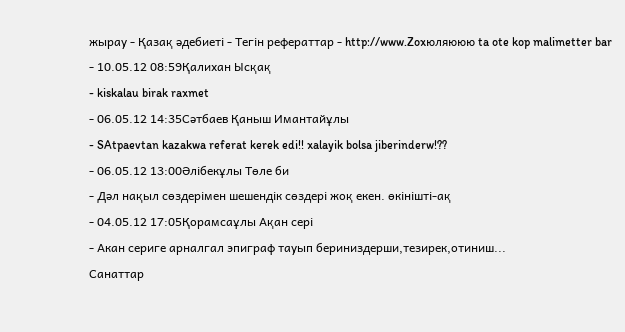жырау - Қазақ әдебиеті - Тегін рефераттар - http://www.Zoxюляююю ta ote kop malimetter bar
- 10.05.12 08:59Қалихан Ысқақ
- kiskalau birak raxmet
- 06.05.12 14:35Сәтбаев Қаныш Имантайұлы
- SAtpaevtan kazakwa referat kerek edi!! xalayik bolsa jiberinderw!??
- 06.05.12 13:00Әлібекұлы Төле би
- Дәл нақыл сөздерімен шешендік сөздері жоқ екен. өкінішті-ақ
- 04.05.12 17:05Қорамсаұлы Ақан сері
- Акан сериге арналгал эпиграф тауып бериниздерши,тезирек,отиниш...
Санаттар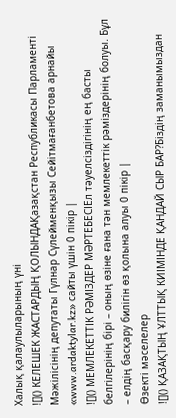Халық қалаулыларының үні
![]() КЕЛЕШЕК ЖАСТАРДЫҢ ҚОЛЫНДАҚазақстан Республикасы Парламенті Мәжілісінің депутаты Гүлнар Сүлейменқызы Сейітмағанбетова арнайы «www.ardaktylar.kz» сайты үшін 0 пiкiр |
![]() МЕМЛЕКЕТТІК РӘМІЗДЕР МӘРТЕБЕСІЕл тәуелсіздігінің ең басты белгілерінің бірі – оның өзіне ғана тән мемлекеттік рәміздерінің болуы. Бұл – елдің басқару билігін өз қолына алуы 0 пiкiр |
Өзекті мәселелер
![]() ҚАЗАҚТЫҢ ҰЛТТЫҚ КИІМІНДЕ ҚАНДАЙ СЫР БАР?Біздің заманымыздан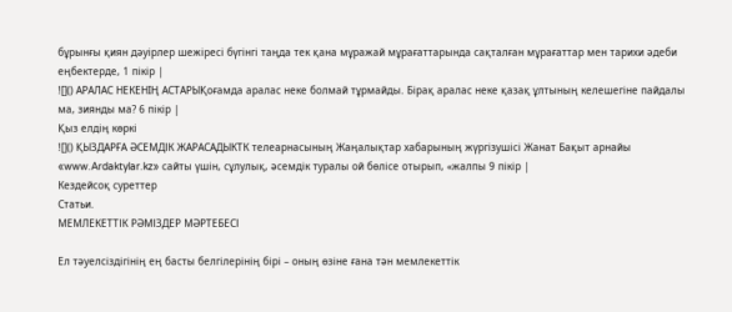бұрынғы қиян дәуірлер шежіресі бүгінгі таңда тек қана мұражай мұрағаттарында сақталған мұрағаттар мен тарихи әдеби еңбектерде, 1 пiкiр |
![]() АРАЛАС НЕКЕНIҢ АСТАРЫҚоғамда аралас неке болмай тұрмайды. Бiрақ аралас неке қазақ ұлтының келешегiне пайдалы ма, зиянды ма? 6 пiкiр |
Қыз елдің көркі
![]() ҚЫЗДАРҒА ӘСЕМДІК ЖАРАСАДЫКТК телеарнасының Жаңалықтар хабарының жүргізушісі Жанат Бақыт арнайы «www.Ardaktylar.kz» сайты үшін, сұлулық, әсемдік туралы ой бөлісе отырып, «жалпы 9 пiкiр |
Кездейсоқ суреттер
Статьи.
МЕМЛЕКЕТТІК РӘМІЗДЕР МӘРТЕБЕСІ

Ел тәуелсіздігінің ең басты белгілерінің бірі – оның өзіне ғана тән мемлекеттік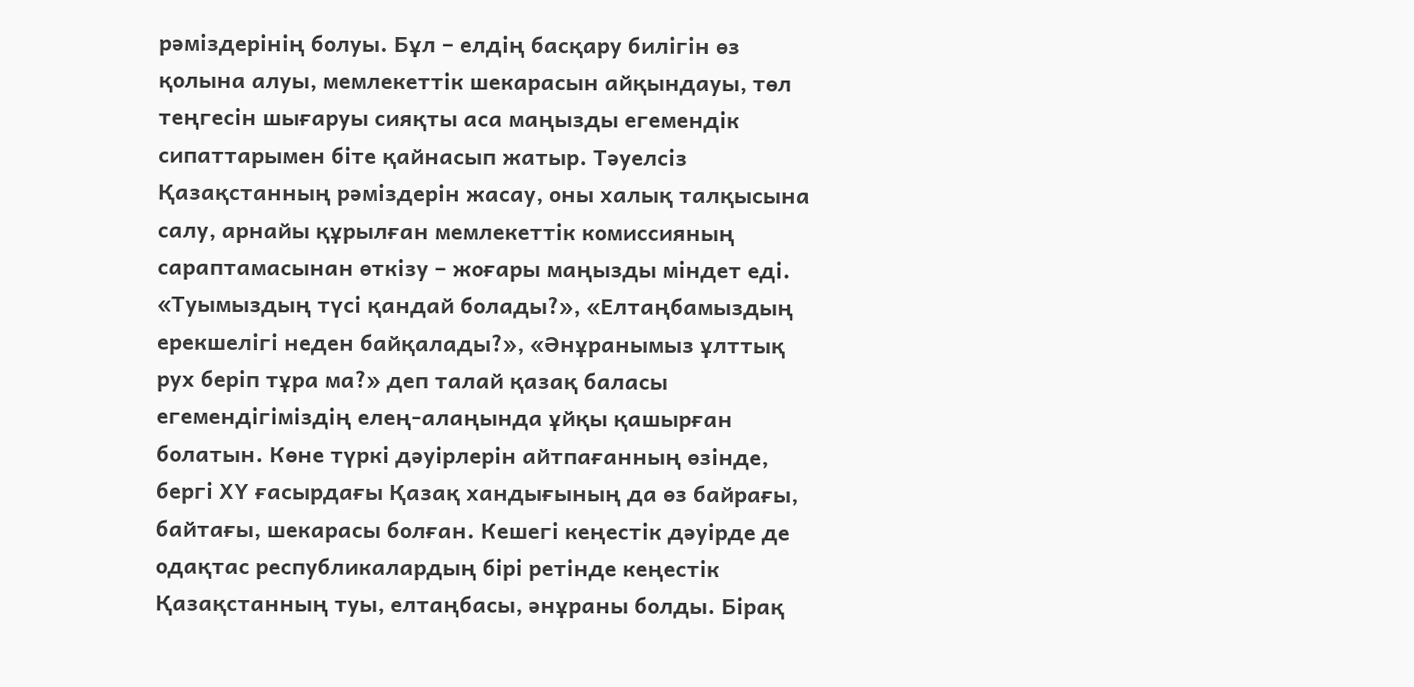рәміздерінің болуы. Бұл – елдің басқару билігін өз қолына алуы, мемлекеттік шекарасын айқындауы, төл теңгесін шығаруы сияқты аса маңызды егемендік сипаттарымен біте қайнасып жатыр. Тәуелсіз Қазақстанның рәміздерін жасау, оны халық талқысына салу, арнайы құрылған мемлекеттік комиссияның сараптамасынан өткізу – жоғары маңызды міндет еді. «Туымыздың түсі қандай болады?», «Елтаңбамыздың ерекшелігі неден байқалады?», «Әнұранымыз ұлттық рух беріп тұра ма?» деп талай қазақ баласы егемендігіміздің елең-алаңында ұйқы қашырған болатын. Көне түркі дәуірлерін айтпағанның өзінде, бергі ХҮ ғасырдағы Қазақ хандығының да өз байрағы, байтағы, шекарасы болған. Кешегі кеңестік дәуірде де одақтас республикалардың бірі ретінде кеңестік Қазақстанның туы, елтаңбасы, әнұраны болды. Бірақ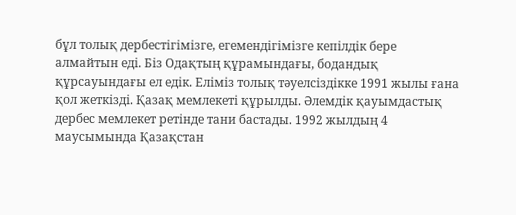бұл толық дербестігімізге, егемендігімізге кепілдік бере алмайтын еді. Біз Одақтың құрамындағы, бодандық құрсауындағы ел едік. Еліміз толық тәуелсіздікке 1991 жылы ғана қол жеткізді. Қазақ мемлекеті құрылды. Әлемдік қауымдастық дербес мемлекет ретінде тани бастады. 1992 жылдың 4 маусымында Қазақстан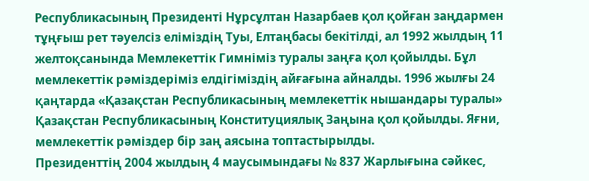Республикасының Президенті Нұрсұлтан Назарбаев қол қойған заңдармен тұңғыш рет тәуелсіз еліміздің Туы, Елтаңбасы бекітілді, ал 1992 жылдың 11 желтоқсанында Мемлекеттік Гимніміз туралы заңға қол қойылды. Бұл мемлекеттік рәміздеріміз елдігіміздің айғағына айналды. 1996 жылғы 24 қаңтарда «Қазақстан Республикасының мемлекеттік нышандары туралы» Қазақстан Республикасының Конституциялық Заңына қол қойылды. Яғни, мемлекеттік рәміздер бір заң аясына топтастырылды.
Президенттің 2004 жылдың 4 маусымындағы № 837 Жарлығына сәйкес,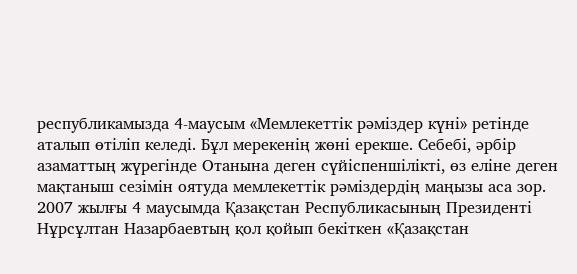республикамызда 4-маусым «Мемлекеттік рәміздер күні» ретінде аталып өтіліп келеді. Бұл мерекенің жөні ерекше. Себебі, әрбір азаматтың жүрегінде Отанына деген сүйіспеншілікті, өз еліне деген мақтаныш сезімін оятуда мемлекеттік рәміздердің маңызы аса зор. 2007 жылғы 4 маусымда Қазақстан Республикасының Президенті Нұрсұлтан Назарбаевтың қол қойып бекіткен «Қазақстан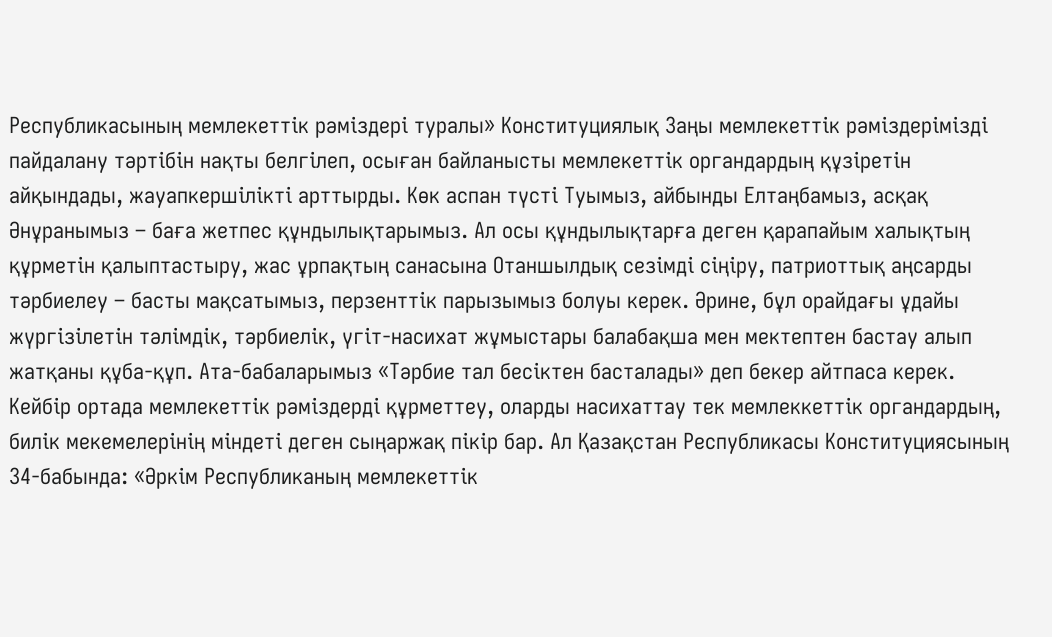Республикасының мемлекеттік рәміздері туралы» Конституциялық Заңы мемлекеттік рәміздерімізді пайдалану тәртібін нақты белгілеп, осыған байланысты мемлекеттік органдардың құзіретін айқындады, жауапкершілікті арттырды. Көк аспан түсті Туымыз, айбынды Елтаңбамыз, асқақ Әнұранымыз – баға жетпес құндылықтарымыз. Ал осы құндылықтарға деген қарапайым халықтың құрметін қалыптастыру, жас ұрпақтың санасына Отаншылдық сезімді сіңіру, патриоттық аңсарды тәрбиелеу – басты мақсатымыз, перзенттік парызымыз болуы керек. Әрине, бұл орайдағы ұдайы жүргізілетін тәлімдік, тәрбиелік, үгіт-насихат жұмыстары балабақша мен мектептен бастау алып жатқаны құба-құп. Ата-бабаларымыз «Тәрбие тал бесіктен басталады» деп бекер айтпаса керек. Кейбір ортада мемлекеттік рәміздерді құрметтеу, оларды насихаттау тек мемлеккеттік органдардың, билік мекемелерінің міндеті деген сыңаржақ пікір бар. Ал Қазақстан Республикасы Конституциясының 34-бабында: «Әркім Республиканың мемлекеттік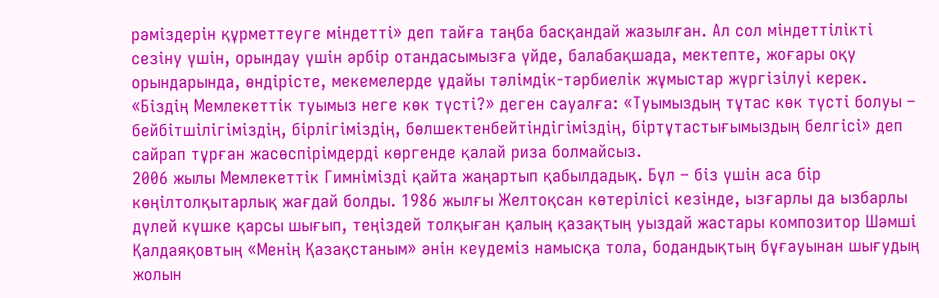рәміздерін құрметтеуге міндетті» деп тайға таңба басқандай жазылған. Ал сол міндеттілікті сезіну үшін, орындау үшін әрбір отандасымызға үйде, балабақшада, мектепте, жоғары оқу орындарында, өндірісте, мекемелерде ұдайы тәлімдік-тәрбиелік жұмыстар жүргізілуі керек. «Біздің Мемлекеттік туымыз неге көк түсті?» деген сауалға: «Туымыздың тұтас көк түсті болуы – бейбітшілігіміздің, бірлігіміздің, бөлшектенбейтіндігіміздің, біртұтастығымыздың белгісі» деп сайрап тұрған жасөспірімдерді көргенде қалай риза болмайсыз.
2006 жылы Мемлекеттік Гимнімізді қайта жаңартып қабылдадық. Бұл – біз үшін аса бір көңілтолқытарлық жағдай болды. 1986 жылғы Желтоқсан көтерілісі кезінде, ызғарлы да ызбарлы дүлей күшке қарсы шығып, теңіздей толқыған қалың қазақтың уыздай жастары композитор Шәмші Қалдаяқовтың «Менің Қазақстаным» әнін кеудеміз намысқа тола, бодандықтың бұғауынан шығудың жолын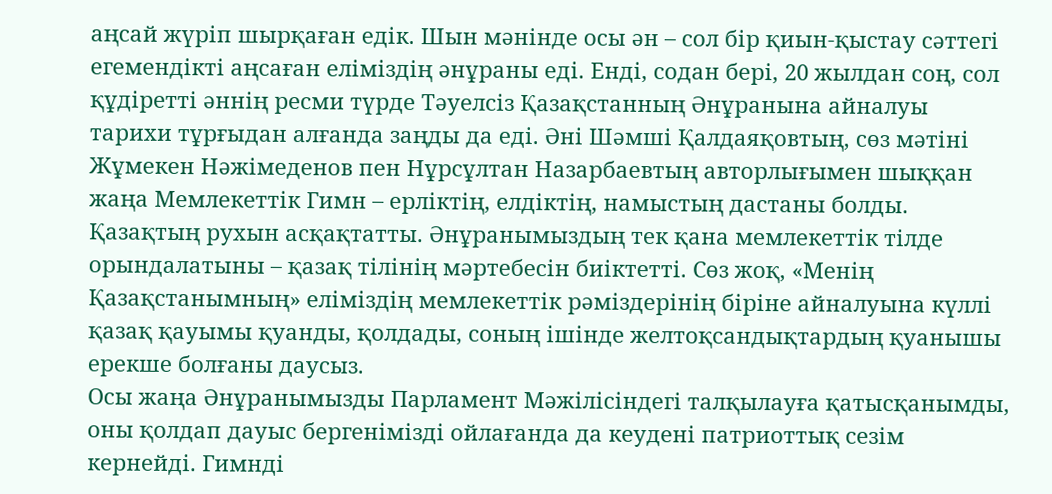аңсай жүріп шырқаған едік. Шын мәнінде осы ән – сол бір қиын-қыстау сәттегі егемендікті аңсаған еліміздің әнұраны еді. Енді, содан бері, 20 жылдан соң, сол құдіретті әннің ресми түрде Тәуелсіз Қазақстанның Әнұранына айналуы тарихи тұрғыдан алғанда заңды да еді. Әні Шәмші Қалдаяқовтың, сөз мәтіні Жұмекен Нәжімеденов пен Нұрсұлтан Назарбаевтың авторлығымен шыққан жаңа Мемлекеттік Гимн – ерліктің, елдіктің, намыстың дастаны болды. Қазақтың рухын асқақтатты. Әнұранымыздың тек қана мемлекеттік тілде орындалатыны – қазақ тілінің мәртебесін биіктетті. Сөз жоқ, «Менің Қазақстанымның» еліміздің мемлекеттік рәміздерінің біріне айналуына күллі қазақ қауымы қуанды, қолдады, соның ішінде желтоқсандықтардың қуанышы ерекше болғаны даусыз.
Осы жаңа Әнұранымызды Парламент Мәжілісіндегі талқылауға қатысқанымды, оны қолдап дауыс бергенімізді ойлағанда да кеудені патриоттық сезім кернейді. Гимнді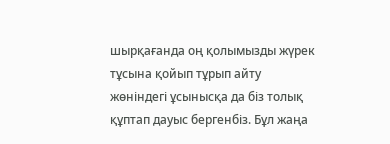шырқағанда оң қолымызды жүрек тұсына қойып тұрып айту жөніндегі ұсынысқа да біз толық құптап дауыс бергенбіз. Бұл жаңа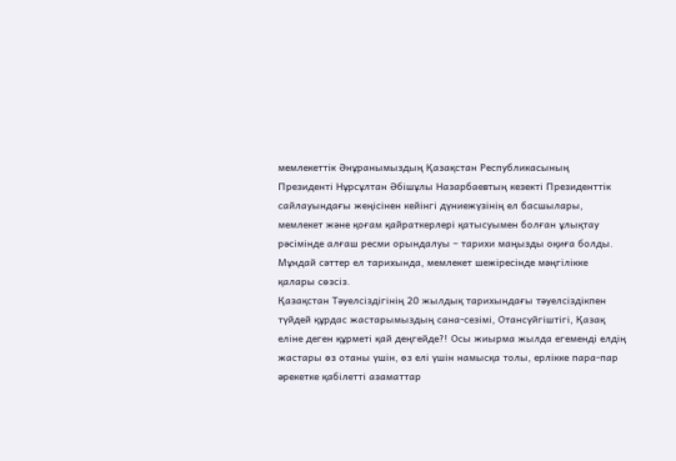мемлекеттік Әнұранымыздың Қазақстан Республикасының Президенті Нұрсұлтан Әбішұлы Назарбаевтың кезекті Президенттік сайлауындағы жеңісінен кейінгі дүниежүзінің ел басшылары, мемлекет және қоғам қайраткерлері қатысуымен болған ұлықтау рәсімінде алғаш ресми орындалуы – тарихи маңызды оқиға болды. Мұндай сәттер ел тарихында, мемлекет шежіресінде мәңгілікке қалары сөзсіз.
Қазақстан Тәуелсіздігінің 20 жылдық тарихындағы тәуелсіздікпен түйдей құрдас жастарымыздың сана-сезімі, Отансүйгіштігі, Қазақ еліне деген құрметі қай деңгейде?! Осы жиырма жылда егеменді елдің жастары өз отаны үшін, өз елі үшін намысқа толы, ерлікке пара-пар әрекетке қабілетті азаматтар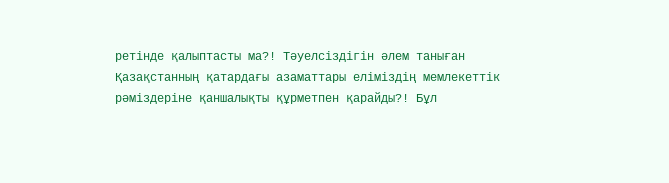ретінде қалыптасты ма?! Тәуелсіздігін әлем таныған Қазақстанның қатардағы азаматтары еліміздің мемлекеттік рәміздеріне қаншалықты құрметпен қарайды?! Бұл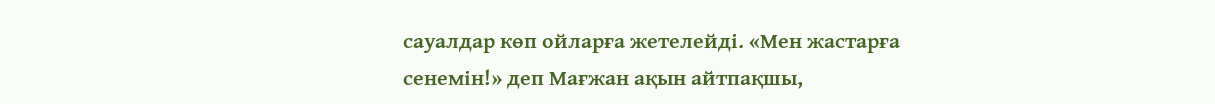сауалдар көп ойларға жетелейді. «Мен жастарға сенемін!» деп Мағжан ақын айтпақшы,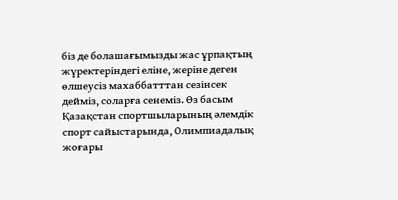біз де болашағымызды жас ұрпақтың жүректеріндегі еліне, жеріне деген өлшеусіз махаббатттан сезінсек дейміз, соларға сенеміз. Өз басым Қазақстан спортшыларының әлемдік спорт сайыстарында, Олимпиадалық жоғары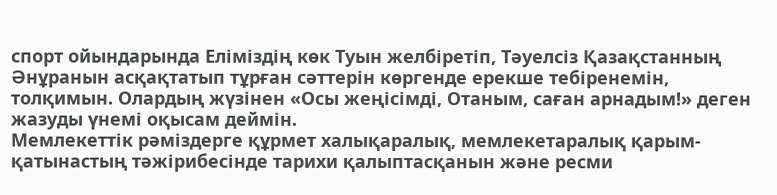спорт ойындарында Еліміздің көк Туын желбіретіп, Тәуелсіз Қазақстанның Әнұранын асқақтатып тұрған сәттерін көргенде ерекше тебіренемін, толқимын. Олардың жүзінен «Осы жеңісімді, Отаным, саған арнадым!» деген жазуды үнемі оқысам деймін.
Мемлекеттік рәміздерге құрмет халықаралық, мемлекетаралық қарым-қатынастың тәжірибесінде тарихи қалыптасқанын және ресми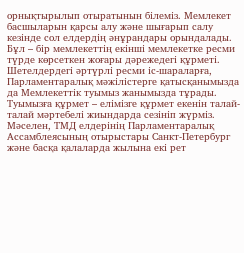орнықтырылып отыратынын білеміз. Мемлекет басшыларын қарсы алу және шығарып салу кезінде сол елдердің әнұрандары орындалады. Бұл – бір мемлекеттің екінші мемлекетке ресми түрде көрсеткен жоғары дәрежедегі құрметі.
Шетелдердегі әртүрлі ресми іс-шараларға, Парламентаралық мәжілістерге қатысқанымызда да Мемлекеттік туымыз жанымызда тұрады. Туымызға құрмет – елімізге құрмет екенін талай-талай мәртебелі жиындарда сезініп жүрміз. Мәселен, ТМД елдерінің Парламентаралық Ассамблеясының отырыстары Санкт-Петербург және басқа қалаларда жылына екі рет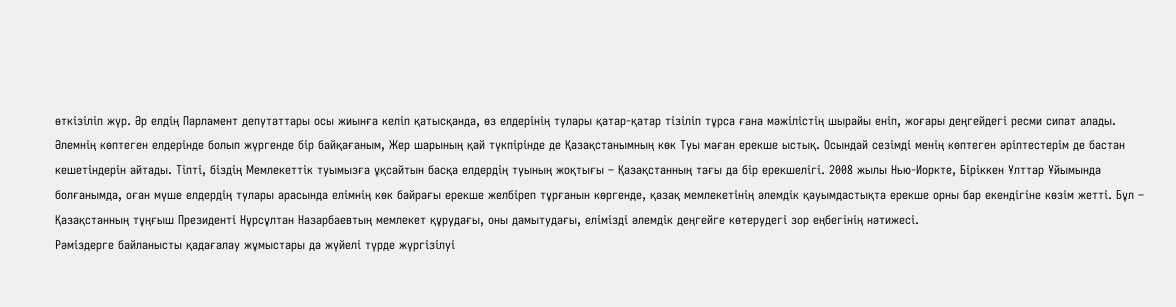өткізіліп жүр. Әр елдің Парламент депутаттары осы жиынға келіп қатысқанда, өз елдерінің тулары қатар-қатар тізіліп тұрса ғана мәжілістің шырайы еніп, жоғары деңгейдегі ресми сипат алады. Әлемнің көптеген елдерінде болып жүргенде бір байқағаным, Жер шарының қай түкпірінде де Қазақстанымның көк Туы маған ерекше ыстық. Осындай сезімді менің көптеген әріптестерім де бастан кешетіндерін айтады. Тіпті, біздің Мемлекеттік туымызға ұқсайтын басқа елдердің туының жоқтығы – Қазақстанның тағы да бір ерекшелігі. 2008 жылы Нью-Иоркте, Біріккен Ұлттар Ұйымында болғанымда, оған мүше елдердің тулары арасында елімнің көк байрағы ерекше желбіреп тұрғанын көргенде, қазақ мемлекетінің әлемдік қауымдастықта ерекше орны бар екендігіне көзім жетті. Бұл – Қазақстанның тұңғыш Президенті Нұрсұлтан Назарбаевтың мемлекет құрудағы, оны дамытудағы, елімізді әлемдік деңгейге көтерудегі зор еңбегінің нәтижесі.
Рәміздерге байланысты қадағалау жұмыстары да жүйелі түрде жүргізілуі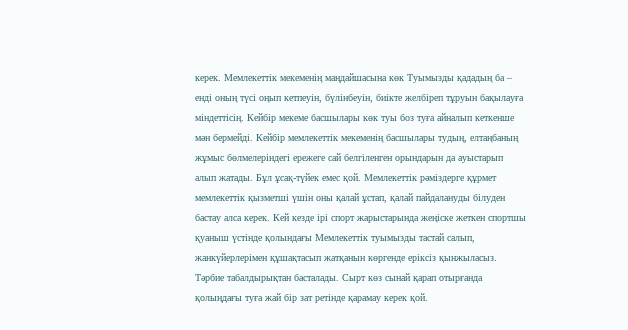керек. Мемлекеттік мекеменің маңдайшасына көк Туымызды қададың ба – енді оның түсі оңып кетпеуін, бүлінбеуін, биікте желбіреп тұруын бақылауға міндеттісің. Кейбір мекеме басшылары көк туы боз туға айналып кеткенше мән бермейді. Кейбір мемлекеттік мекеменің басшылары тудың, елтаңбаның жұмыс бөлмелеріндегі ережеге сай белгіленген орындарын да ауыстарып алып жатады. Бұл ұсақ-түйек емес қой. Мемлекеттік рәміздерге құрмет мемлекеттік қызметші үшін оны қалай ұстап, қалай пайдалануды білуден бастау алса керек. Кей кезде ірі спорт жарыстарында жеңіске жеткен спортшы қуаныш үстінде қолындағы Мемлекеттік туымызды тастай салып, жанкүйерлерімен құшақтасып жатқанын көргенде еріксіз қынжыласыз. Тәрбие табалдырықтан басталады. Сырт көз сынай қарап отырғанда қолыңдағы туға жай бір зат ретінде қарамау керек қой.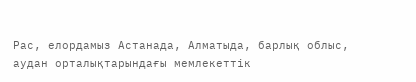Рас, елордамыз Астанада, Алматыда, барлық облыс, аудан орталықтарындағы мемлекеттік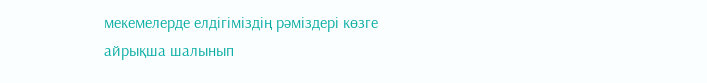мекемелерде елдігіміздің рәміздері көзге айрықша шалынып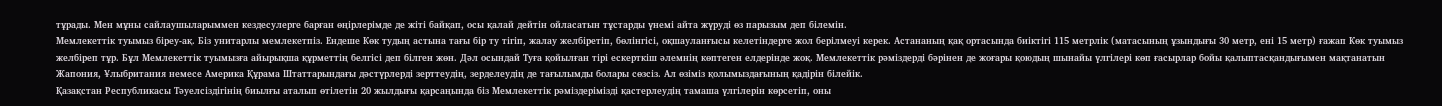тұрады. Мен мұны сайлаушыларыммен кездесулерге барған өңірлерімде де жіті байқап, осы қалай дейтін ойласатын тұстарды үнемі айта жүруді өз парызым деп білемін.
Мемлекеттік туымыз біреу-ақ. Біз унитарлы мемлекетпіз. Ендеше Көк тудың астына тағы бір ту тігіп, жалау желбіретіп, бөлінгісі, оқшауланғысы келетіндерге жол берілмеуі керек. Астананың қақ ортасында биіктігі 115 метрлік (матасының ұзындығы 30 метр, ені 15 метр) ғажап Көк туымыз желбіреп тұр. Бұл Мемлекеттік туымызға айырықша құрметтің белгісі деп білген жөн. Дәл осындай Туға қойылған тірі ескерткіш әлемнің көптеген елдерінде жоқ. Мемлекеттік рәміздерді бәрінен де жоғары қоюдың шынайы үлгілері көп ғасырлар бойы қалыптасқандығымен мақтанатын Жапония, Ұлыбритания немесе Америка Құрама Штаттарындағы дәстүрлерді зерттеудің, зерделеудің де тағылымды болары сөзсіз. Ал өзіміз қолымыздағының қадірін білейік.
Қазақстан Республикасы Тәуелсіздігінің биылғы аталып өтілетін 20 жылдығы қарсаңында біз Мемлекеттік рәміздерімізді қастерлеудің тамаша үлгілерін көрсетіп, оны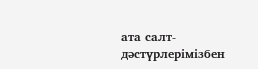ата салт-дәстүрлерімізбен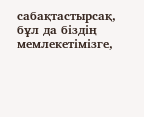сабақтастырсақ, бұл да біздің мемлекетімізге,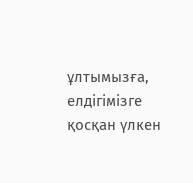ұлтымызға, елдігімізге қосқан үлкен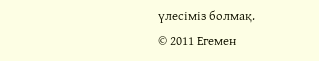үлесіміз болмақ.
© 2011 Егемен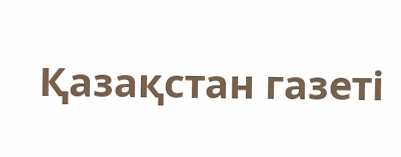Қазақстан газеті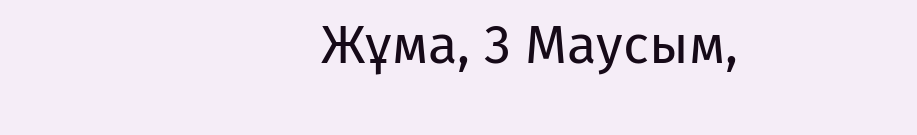Жұма, 3 Маусым,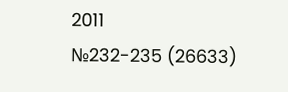2011
№232-235 (26633)